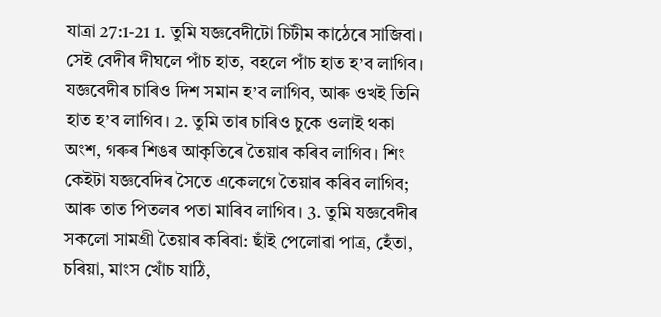যাত্ৰা 27:1-21 1. তুমি যজ্ঞবেদীটো চিটীম কাঠেৰে সাজিবা। সেই বেদীৰ দীঘলে পাঁচ হাত, বহলে পাঁচ হাত হ’ব লাগিব। যজ্ঞবেদীৰ চাৰিও দিশ সমান হ’ব লাগিব, আৰু ওখই তিনি হাত হ’ব লাগিব। 2. তুমি তাৰ চাৰিও চুকে ওলাই থকা অংশ, গৰুৰ শিঙৰ আকৃতিৰে তৈয়াৰ কৰিব লাগিব। শিং কেইটা যজ্ঞবেদিৰ সৈতে একেলগে তৈয়াৰ কৰিব লাগিব; আৰু তাত পিতলৰ পতা মাৰিব লাগিব। 3. তুমি যজ্ঞবেদীৰ সকলো সামগ্রী তৈয়াৰ কৰিবা: ছাঁই পেলোৱা পাত্ৰ, হেঁতা, চৰিয়া, মাংস খোঁচ যাঠি,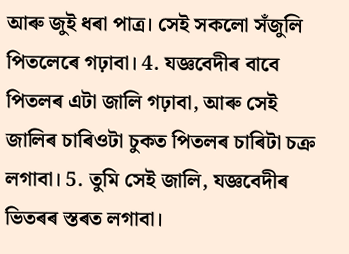আৰু জুই ধৰা পাত্ৰ। সেই সকলো সঁজুলি পিতলেৰে গঢ়াবা। 4. যজ্ঞবেদীৰ বাবে পিতলৰ এটা জালি গঢ়াবা, আৰু সেই জালিৰ চাৰিওটা চুকত পিতলৰ চাৰিটা চক্র লগাবা। 5. তুমি সেই জালি, যজ্ঞবেদীৰ ভিতৰৰ স্তৰত লগাবা।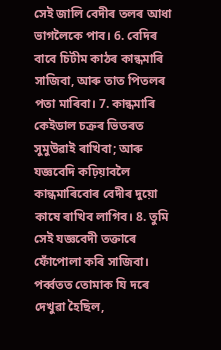সেই জালি বেদীৰ তলৰ আধা ভাগলৈকে পাব। 6. বেদিৰ বাবে চিটীম কাঠৰ কান্ধমাৰি সাজিবা, আৰু তাত পিতলৰ পতা মাৰিবা। 7. কান্ধমাৰি কেইডাল চক্রৰ ভিতৰত সুমুউৱাই ৰাখিবা; আৰু যজ্ঞবেদি কঢ়িয়াবলৈ কান্ধমাৰিবোৰ বেদীৰ দুয়ো কাষে ৰাখিব লাগিব। 8. তুমি সেই যজ্ঞবেদী তক্তাৰে ফোঁপোলা কৰি সাজিবা। পৰ্ব্বতত তোমাক যি দৰে দেখুৱা হৈছিল,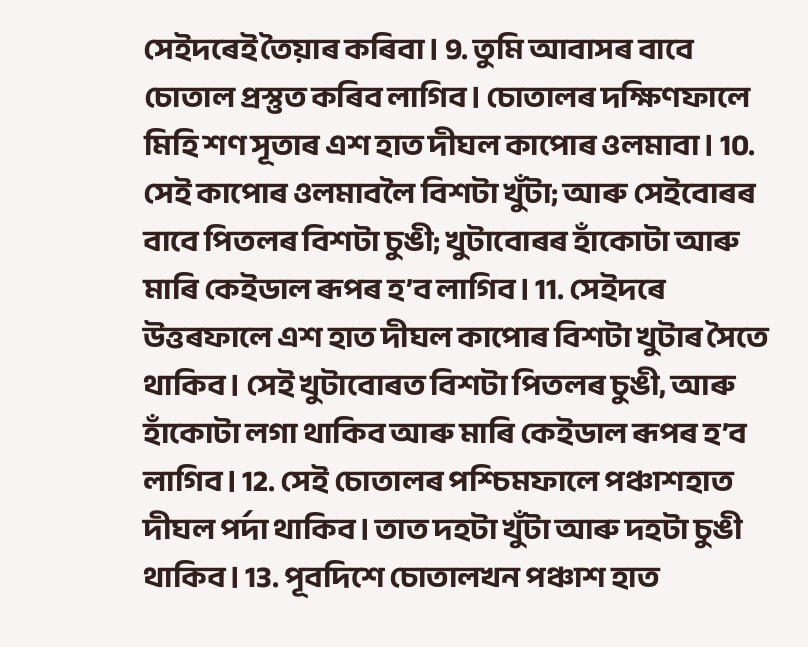সেইদৰেই তৈয়াৰ কৰিবা। 9. তুমি আবাসৰ বাবে চোতাল প্রস্তুত কৰিব লাগিব। চোতালৰ দক্ষিণফালে মিহি শণ সূতাৰ এশ হাত দীঘল কাপোৰ ওলমাবা। 10. সেই কাপোৰ ওলমাবলৈ বিশটা খুঁটা; আৰু সেইবোৰৰ বাবে পিতলৰ বিশটা চুঙী; খুটাবোৰৰ হাঁকোটা আৰু মাৰি কেইডাল ৰূপৰ হ’ব লাগিব। 11. সেইদৰে উত্তৰফালে এশ হাত দীঘল কাপোৰ বিশটা খুটাৰ সৈতে থাকিব। সেই খুটাবোৰত বিশটা পিতলৰ চুঙী, আৰু হাঁকোটা লগা থাকিব আৰু মাৰি কেইডাল ৰূপৰ হ’ব লাগিব। 12. সেই চোতালৰ পশ্চিমফালে পঞ্চাশহাত দীঘল পৰ্দা থাকিব। তাত দহটা খুঁটা আৰু দহটা চুঙী থাকিব। 13. পূবদিশে চোতালখন পঞ্চাশ হাত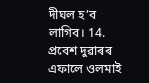দীঘল হ’ব লাগিব। 14. প্রবেশ দুৱাৰৰ এফালে ওলমাই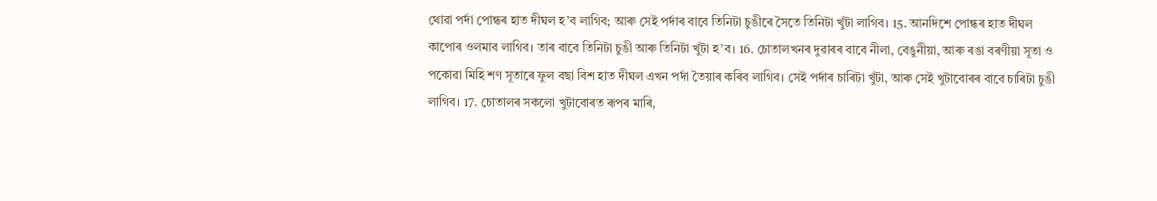থোৱা পৰ্দা পোন্ধৰ হাত দীঘল হ’ব লাগিব; আৰু সেই পৰ্দাৰ বাবে তিনিটা চুঙীৰে সৈতে তিনিটা খুঁটা লাগিব। 15. আনদিশে পোন্ধৰ হাত দীঘল কাপোৰ ওলমাব লাগিব। তাৰ বাবে তিনিটা চুঙী আৰু তিনিটা খুঁটা হ’ব। 16. চোতালখনৰ দুৱাৰৰ বাবে নীলা, বেঙুনীয়া, আৰু ৰঙা বৰণীয়া সূতা ও পকোৱা মিহি শণ সূতাৰে ফুল বছা বিশ হাত দীঘল এখন পৰ্দা তৈয়াৰ কৰিব লাগিব। সেই পৰ্দাৰ চাৰিটা খুঁটা, আৰু সেই খুটাবোৰৰ বাবে চাৰিটা চুঙী লাগিব। 17. চোতালৰ সকলো খুটাবোৰত ৰূপৰ মাৰি,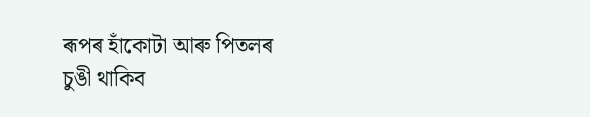ৰূপৰ হাঁকোটা আৰু পিতলৰ চুঙী থাকিব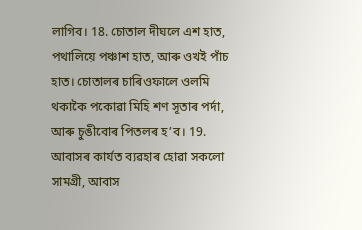লাগিব। 18. চোতাল দীঘলে এশ হাত, পথালিয়ে পঞ্চাশ হাত, আৰু ওখই পাঁচ হাত। চোতালৰ চাৰিওফালে ওলমি থকাকৈ পকোৱা মিহি শণ সূতাৰ পৰ্দা, আৰু চুঙীবোৰ পিতলৰ হ’ব। 19. আবাসৰ কাৰ্যত ব্যৱহাৰ হোৱা সকলো সামগ্রী, আবাস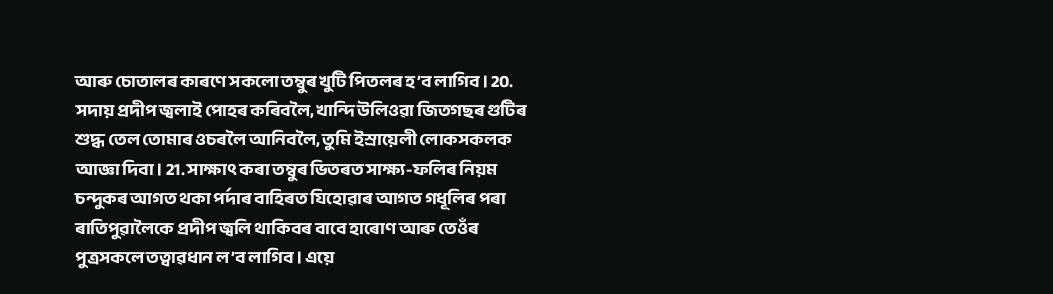আৰু চোতালৰ কাৰণে সকলো তম্বুৰ খুটি পিতলৰ হ’ব লাগিব। 20. সদায় প্ৰদীপ জ্বলাই পোহৰ কৰিবলৈ, খান্দি উলিওৱা জিতগছৰ গুটিৰ শুদ্ধ তেল তোমাৰ ওচৰলৈ আনিবলৈ, তুমি ইস্ৰায়েলী লোকসকলক আজ্ঞা দিবা। 21. সাক্ষাৎ কৰা তম্বুৰ ভিতৰত সাক্ষ্য-ফলিৰ নিয়ম চন্দুকৰ আগত থকা পৰ্দাৰ বাহিৰত যিহোৱাৰ আগত গধূলিৰ পৰা ৰাতিপুৱালৈকে প্রদীপ জ্বলি থাকিবৰ বাবে হাৰোণ আৰু তেওঁৰ পুত্ৰসকলে তত্বাৱধান ল’ব লাগিব। এয়ে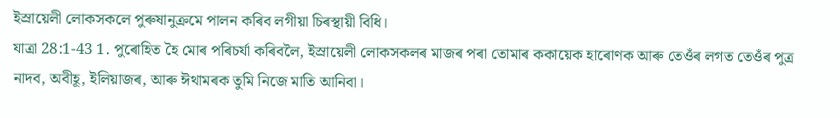ইস্ৰায়েলী লোকসকলে পুৰুষানুক্ৰমে পালন কৰিব লগীয়া চিৰস্থায়ী বিধি।
যাত্ৰা 28:1-43 1. পুৰোহিত হৈ মোৰ পৰিচৰ্যা কৰিবলৈ, ইস্ৰায়েলী লোকসকলৰ মাজৰ পৰা তোমাৰ ককায়েক হাৰোণক আৰু তেওঁৰ লগত তেওঁৰ পুত্ৰ নাদব, অবীহূ, ইলিয়াজৰ, আৰু ঈথামৰক তুমি নিজে মাতি আনিবা।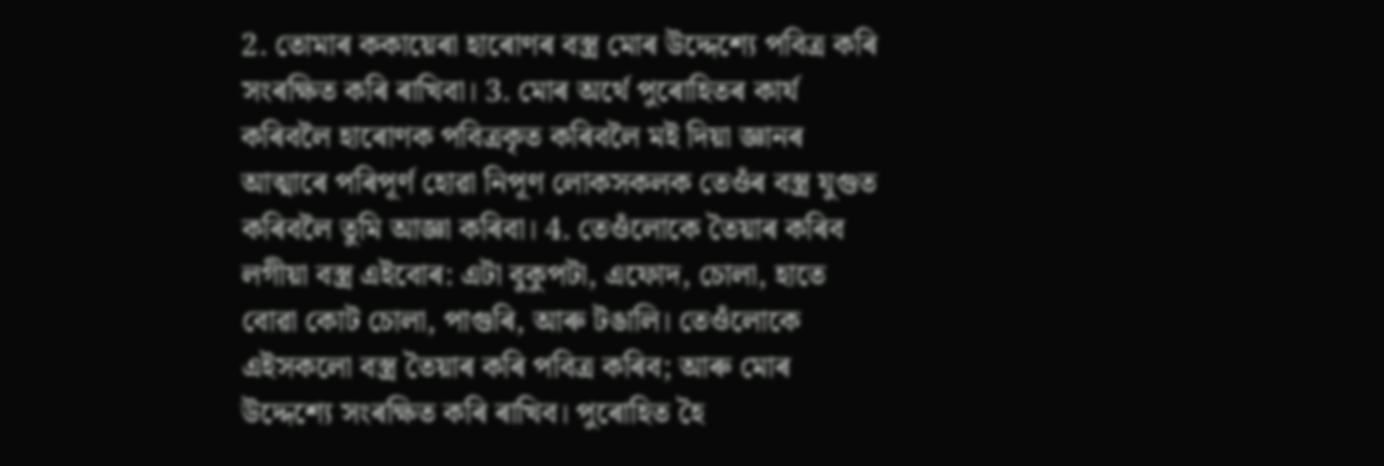2. তোমাৰ ককায়েৰা হাৰোণৰ বস্ত্র মোৰ উদ্দেশ্যে পবিত্ৰ কৰি সংৰক্ষিত কৰি ৰাখিবা। 3. মোৰ অৰ্থে পুৰোহিতৰ কাৰ্য কৰিবলৈ হাৰোণক পবিত্ৰকৃত কৰিবলৈ মই দিয়া জ্ঞানৰ আত্মাৰে পৰিপূৰ্ণ হোৱা নিপূণ লোকসকলক তেওঁৰ বস্ত্ৰ যুগুত কৰিবলৈ তুমি আজ্ঞা কৰিবা। 4. তেওঁলোকে তৈয়াৰ কৰিব লগীয়া বস্ত্ৰ এইবোৰ: এটা বুকুপটা, এফোদ, চোলা, হাতে বোৱা কোট চোলা, পাগুৰি, আৰু টঙালি। তেওঁলোকে এইসকলো বস্ত্র তৈয়াৰ কৰি পবিত্ৰ কৰিব; আৰু মোৰ উদ্দেশ্যে সংৰক্ষিত কৰি ৰাখিব। পুৰোহিত হৈ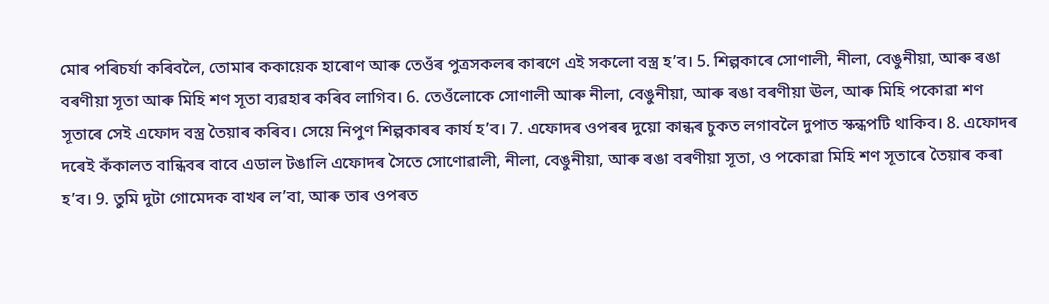মোৰ পৰিচৰ্যা কৰিবলৈ, তোমাৰ ককায়েক হাৰোণ আৰু তেওঁৰ পুত্ৰসকলৰ কাৰণে এই সকলো বস্ত্ৰ হ’ব। 5. শিল্পকাৰে সোণালী, নীলা, বেঙুনীয়া, আৰু ৰঙা বৰণীয়া সূতা আৰু মিহি শণ সূতা ব্যৱহাৰ কৰিব লাগিব। 6. তেওঁলোকে সোণালী আৰু নীলা, বেঙুনীয়া, আৰু ৰঙা বৰণীয়া ঊল, আৰু মিহি পকোৱা শণ সূতাৰে সেই এফোদ বস্ত্ৰ তৈয়াৰ কৰিব। সেয়ে নিপুণ শিল্পকাৰৰ কাৰ্য হ’ব। 7. এফোদৰ ওপৰৰ দুয়ো কান্ধৰ চুকত লগাবলৈ দুপাত স্কন্ধপটি থাকিব। 8. এফোদৰ দৰেই কঁকালত বান্ধিবৰ বাবে এডাল টঙালি এফোদৰ সৈতে সোণোৱালী, নীলা, বেঙুনীয়া, আৰু ৰঙা বৰণীয়া সূতা, ও পকোৱা মিহি শণ সূতাৰে তৈয়াৰ কৰা হ’ব। 9. তুমি দুটা গোমেদক বাখৰ ল’বা, আৰু তাৰ ওপৰত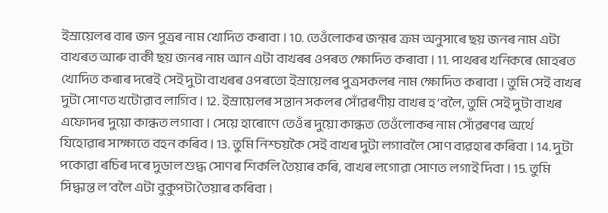ইস্ৰায়েলৰ বাৰ জন পুত্ৰৰ নাম খোদিত কৰাবা। 10. তেওঁলোকৰ জন্মৰ ক্ৰম অনুসাৰে ছয় জনৰ নাম এটা বাখৰত আৰু বাকী ছয় জনৰ নাম আন এটা বাখৰৰ ওপৰত ক্ষোদিত কৰাবা। 11. পাথৰৰ খনিকৰে মোহৰত খোদিত কৰাৰ দৰেই সেই দুটা বাখৰৰ ওপৰতো ইস্ৰায়েলৰ পুত্ৰসকলৰ নাম ক্ষোদিত কৰাবা। তুমি সেই বাখৰ দুটা সোণত খটোৱাব লাগিব। 12. ইস্ৰায়েলৰ সন্তান সকলৰ সোঁৱৰণীয় বাখৰ হ’বলৈ, তুমি সেই দুটা বাখৰ এফোদৰ দুয়ো কান্ধত লগাবা। সেয়ে হাৰোণে তেওঁৰ দুয়ো কান্ধত তেওঁলোকৰ নাম সোঁৱৰণৰ অৰ্থে যিহোৱাৰ সাক্ষাতে বহন কৰিব। 13. তুমি নিশ্চয়কৈ সেই বাখৰ দুটা লগাবলৈ সোণ ব্যৱহাৰ কৰিবা। 14. দুটা পকোৱা ৰচিৰ দৰে দুডাল শুদ্ধ সোণৰ শিকলি তৈয়াৰ কৰি, বাখৰ লগোৱা সোণত লগাই দিবা। 15. তুমি সিদ্ধান্ত ল’বলৈ এটা বুকুপটা তৈয়াৰ কৰিবা।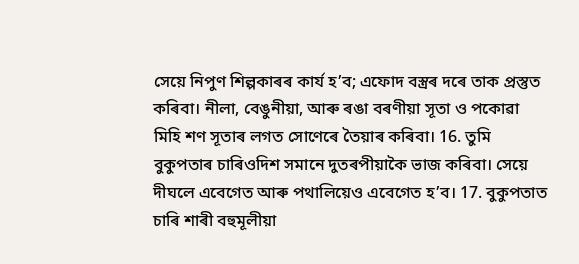সেয়ে নিপুণ শিল্পকাৰৰ কাৰ্য হ’ব; এফোদ বস্ত্ৰৰ দৰে তাক প্রস্তুত কৰিবা। নীলা, বেঙুনীয়া, আৰু ৰঙা বৰণীয়া সূতা ও পকোৱা মিহি শণ সূতাৰ লগত সোণেৰে তৈয়াৰ কৰিবা। 16. তুমি বুকুপতাৰ চাৰিওদিশ সমানে দুতৰপীয়াকৈ ভাজ কৰিবা। সেয়ে দীঘলে এবেগেত আৰু পথালিয়েও এবেগেত হ’ব। 17. বুকুপতাত চাৰি শাৰী বহুমূলীয়া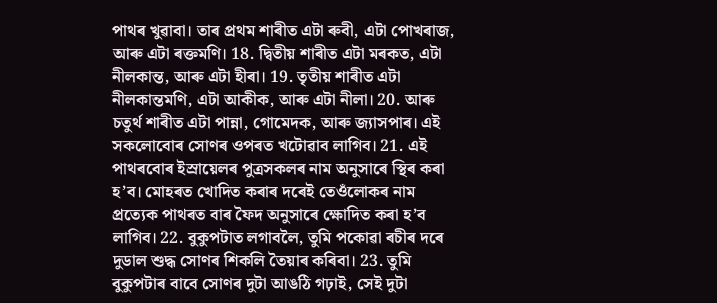পাথৰ খুৱাবা। তাৰ প্ৰথম শাৰীত এটা ৰুবী, এটা পোখৰাজ, আৰু এটা ৰক্তমণি। 18. দ্বিতীয় শাৰীত এটা মৰকত, এটা নীলকান্ত, আৰু এটা হীৰা। 19. তৃতীয় শাৰীত এটা নীলকান্তমণি, এটা আকীক, আৰু এটা নীলা। 20. আৰু চতুৰ্থ শাৰীত এটা পান্না, গোমেদক, আৰু জ্যাসপাৰ। এই সকলোবোৰ সোণৰ ওপৰত খটোৱাব লাগিব। 21. এই পাথৰবোৰ ইস্ৰায়েলৰ পুত্ৰসকলৰ নাম অনুসাৰে স্থিৰ কৰা হ’ব। মোহৰত খোদিত কৰাৰ দৰেই তেওঁলোকৰ নাম প্ৰত্যেক পাথৰত বাৰ ফৈদ অনুসাৰে ক্ষোদিত কৰা হ’ব লাগিব। 22. বুকুপটাত লগাবলৈ, তুমি পকোৱা ৰচীৰ দৰে দুডাল শুদ্ধ সোণৰ শিকলি তৈয়াৰ কৰিবা। 23. তুমি বুকুপটাৰ বাবে সোণৰ দুটা আঙঠি গঢ়াই, সেই দুটা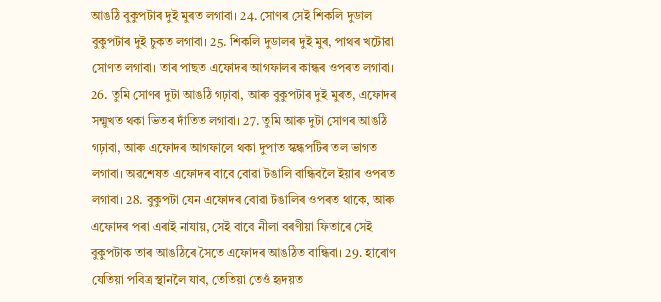আঙঠি বুকুপটাৰ দুই মুৰত লগাবা। 24. সোণৰ সেই শিকলি দুডাল বুকুপটাৰ দুই চুকত লগাবা। 25. শিকলি দুডালৰ দুই মুৰ, পাথৰ খটোৱা সোণত লগাবা। তাৰ পাছত এফোদৰ আগফালৰ কান্ধৰ ওপৰত লগাবা। 26. তুমি সোণৰ দুটা আঙঠি গঢ়াবা, আৰু বুকুপটাৰ দুই মুৰত, এফোদৰ সন্মুখত থকা ভিতৰ দাঁতিত লগাবা। 27. তুমি আৰু দুটা সোণৰ আঙঠি গঢ়াবা, আৰু এফোদৰ আগফালে থকা দুপাত স্কন্ধপটিৰ তল ভাগত লগাবা। অৱশেষত এফোদৰ বাবে বোৱা টঙালি বান্ধিবলৈ ইয়াৰ ওপৰত লগাবা। 28. বুকুপটা যেন এফোদৰ বোৱা টঙালিৰ ওপৰত থাকে, আৰু এফোদৰ পৰা এৰাই নাযায়, সেই বাবে নীলা বৰণীয়া ফিতাৰে সেই বুকুপটাক তাৰ আঙঠিৰে সৈতে এফোদৰ আঙঠিত বান্ধিবা। 29. হাৰোণ যেতিয়া পবিত্ৰ স্থানলৈ যাব, তেতিয়া তেওঁ হৃদয়ত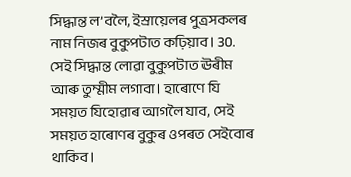সিদ্ধান্ত ল’বলৈ, ইস্ৰায়েলৰ পুত্ৰসকলৰ নাম নিজৰ বুকুপটাত কঢ়িয়াব। 30. সেই সিদ্ধান্ত লোৱা বুকুপটাত ঊৰীম আৰু তুম্মীম লগাবা। হাৰোণে যি সময়ত যিহোৱাৰ আগলৈ যাব, সেই সময়ত হাৰোণৰ বুকুৰ ওপৰত সেইবোৰ থাকিব।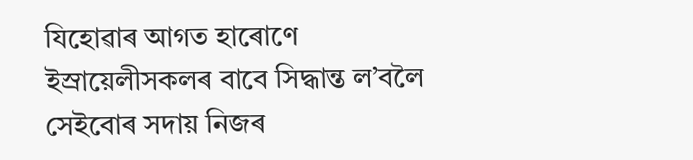যিহোৱাৰ আগত হাৰোণে ইস্ৰায়েলীসকলৰ বাবে সিদ্ধান্ত ল’বলৈ সেইবোৰ সদায় নিজৰ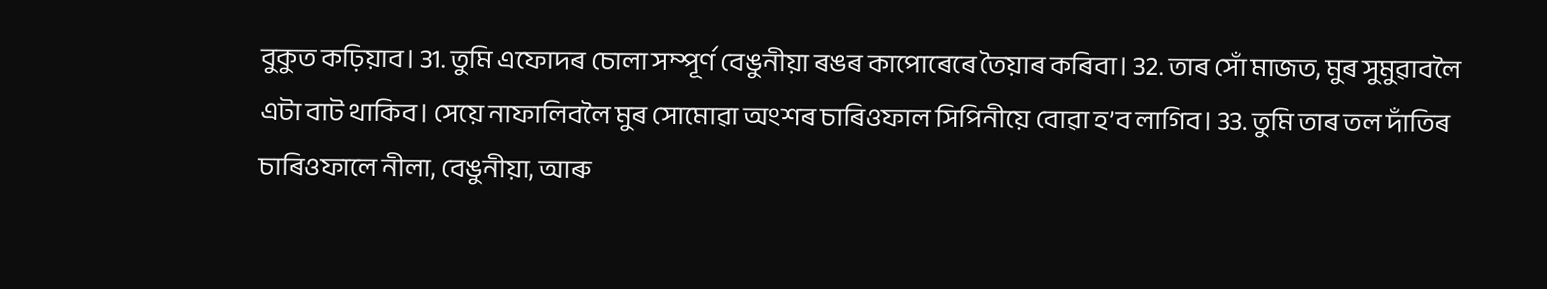বুকুত কঢ়িয়াব। 31. তুমি এফোদৰ চোলা সম্পূৰ্ণ বেঙুনীয়া ৰঙৰ কাপোৰেৰে তৈয়াৰ কৰিবা। 32. তাৰ সোঁ মাজত, মুৰ সুমুৱাবলৈ এটা বাট থাকিব। সেয়ে নাফালিবলৈ মুৰ সোমোৱা অংশৰ চাৰিওফাল সিপিনীয়ে বোৱা হ’ব লাগিব। 33. তুমি তাৰ তল দাঁতিৰ চাৰিওফালে নীলা, বেঙুনীয়া, আৰু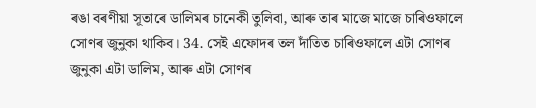ৰঙা বৰণীয়া সূতাৰে ডালিমৰ চানেকী তুলিবা, আৰু তাৰ মাজে মাজে চাৰিওফালে সোণৰ জুনুকা থাকিব। 34. সেই এফোদৰ তল দাঁতিত চাৰিওফালে এটা সোণৰ জুনুকা এটা ডালিম, আৰু এটা সোণৰ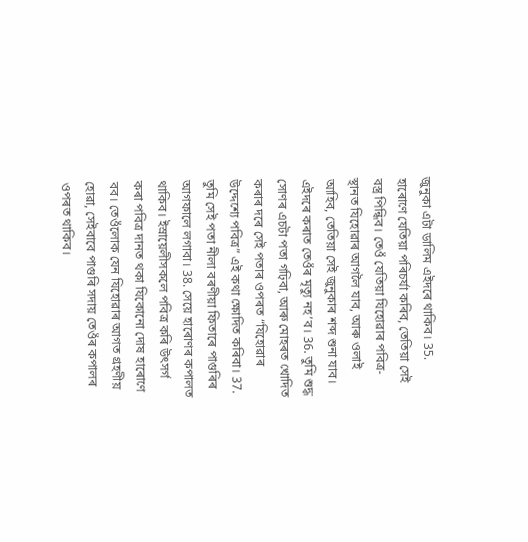জুনুকা এটা ডালিম এইদৰে থাকিব। 35. হাৰোণে যেতিয়া পৰিচৰ্যা কৰিব, তেতিয়া সেই বস্ত্র পিন্ধিব। তেওঁ যেতিয়া যিহোৱাৰ পবিত্র-স্থানত যিহোৱাৰ আগলৈ যাব, আৰু ওলাই আহিব, তেতিয়া সেই জুনুকাৰ শব্দ শুনা যাব। এইদৰে কৰাত তেওঁৰ মৃত্যু নহ’ব। 36. তুমি শুদ্ধ সোণৰ এচটা পতা গঢ়িবা, আৰু মোহৰত খোদিত কৰাৰ দৰে সেই পতাৰ ওপৰত “যিহোৱাৰ উদ্দেশ্যে পবিত্ৰ” এই কথা ক্ষোদিত কৰিবা। 37. তুমি সেই পতা নীলা বৰণীয়া ফিতাৰে পাগুৰিৰ আগফালে লগাবা। 38. সেয়ে হাৰোণৰ কপালত থাকিব। ইস্ৰায়েলীসকলে পবিত্র কৰি উৎসৰ্গ কৰা পবিত্ৰ দানত থকা যিকোনো দোষ হাৰোণে বব। তেওঁলোক যেন যিহোৱাৰ আগত গ্ৰহণীয় হোৱা, সেইবাবে পাগুৰি সদায় তেওঁৰ কপালৰ ওপৰত থাকিব।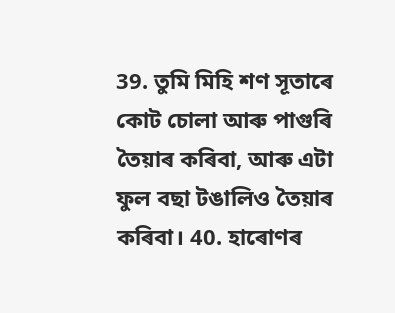39. তুমি মিহি শণ সূতাৰে কোট চোলা আৰু পাগুৰি তৈয়াৰ কৰিবা, আৰু এটা ফুল বছা টঙালিও তৈয়াৰ কৰিবা। 40. হাৰোণৰ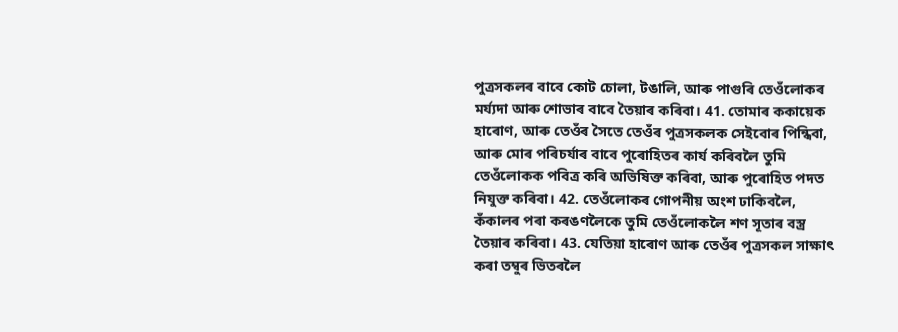পুত্ৰসকলৰ বাবে কোট চোলা, টঙালি, আৰু পাগুৰি তেওঁলোকৰ মৰ্য্যদা আৰু শোভাৰ বাবে তৈয়াৰ কৰিবা। 41. তোমাৰ ককায়েক হাৰোণ, আৰু তেওঁৰ সৈতে তেওঁৰ পুত্ৰসকলক সেইবোৰ পিন্ধিবা, আৰু মোৰ পৰিচৰ্যাৰ বাবে পুৰোহিতৰ কাৰ্য কৰিবলৈ তুমি তেওঁলোকক পবিত্ৰ কৰি অভিষিক্ত কৰিবা, আৰু পুৰোহিত পদত নিযুক্ত কৰিবা। 42. তেওঁলোকৰ গোপনীয় অংশ ঢাকিবলৈ, কঁকালৰ পৰা কৰঙণলৈকে তুমি তেওঁলোকলৈ শণ সূতাৰ বস্ত্র তৈয়াৰ কৰিবা। 43. যেতিয়া হাৰোণ আৰু তেওঁৰ পুত্ৰসকল সাক্ষাৎ কৰা তম্বুৰ ভিতৰলৈ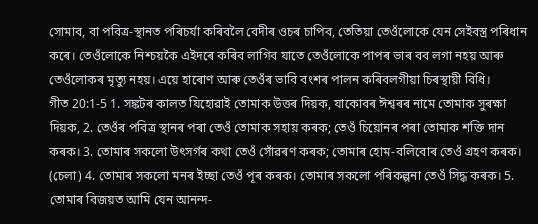সোমাব, বা পবিত্ৰ-স্থানত পৰিচৰ্যা কৰিবলৈ বেদীৰ ওচৰ চাপিব, তেতিয়া তেওঁলোকে যেন সেইবস্ত্র পৰিধান কৰে। তেওঁলোকে নিশ্চয়কৈ এইদৰে কৰিব লাগিব যাতে তেওঁলোকে পাপৰ ভাৰ বব লগা নহয় আৰু তেওঁলোকৰ মৃত্যু নহয়। এয়ে হাৰোণ আৰু তেওঁৰ ভাবি বংশৰ পালন কৰিবলগীয়া চিৰস্থায়ী বিধি।
গীত 20:1-5 1. সঙ্কটৰ কালত যিহোৱাই তোমাক উত্তৰ দিয়ক, যাকোবৰ ঈশ্বৰৰ নামে তোমাক সুৰক্ষা দিয়ক, 2. তেওঁৰ পবিত্ৰ স্থানৰ পৰা তেওঁ তোমাক সহায় কৰক; তেওঁ চিয়োনৰ পৰা তোমাক শক্তি দান কৰক। 3. তোমাৰ সকলো উৎসৰ্গৰ কথা তেওঁ সোঁৱৰণ কৰক; তোমাৰ হোম-বলিবোৰ তেওঁ গ্ৰহণ কৰক। (চেলা) 4. তোমাৰ সকলো মনৰ ইচ্ছা তেওঁ পূৰ কৰক। তোমাৰ সকলো পৰিকল্পনা তেওঁ সিদ্ধ কৰক। 5. তোমাৰ বিজয়ত আমি যেন আনন্দ-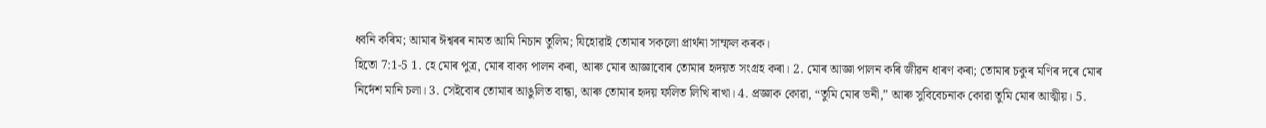ধ্বনি কৰিম; আমাৰ ঈশ্বৰৰ নামত আমি নিচান তুলিম; যিহোৱাই তোমাৰ সকলো প্ৰাৰ্থনা সাম্ফল কৰক।
হিতো 7:1-5 1. হে মোৰ পুত্র, মোৰ বাক্য পালন কৰা, আৰু মোৰ আজ্ঞাবোৰ তোমাৰ হৃদয়ত সংগ্রহ কৰা। 2. মোৰ আজ্ঞা পালন কৰি জীৱন ধাৰণ কৰা; তোমাৰ চকুৰ মণিৰ দৰে মোৰ নিৰ্দেশ মানি চলা। 3. সেইবোৰ তোমাৰ আঙুলিত বান্ধা, আৰু তোমাৰ হৃদয় ফলিত লিখি ৰাখা। 4. প্রজ্ঞাক কোৱা, “তুমি মোৰ ভনী,” আৰু সুবিবেচনাক কোৱা তুমি মোৰ আত্মীয়। 5.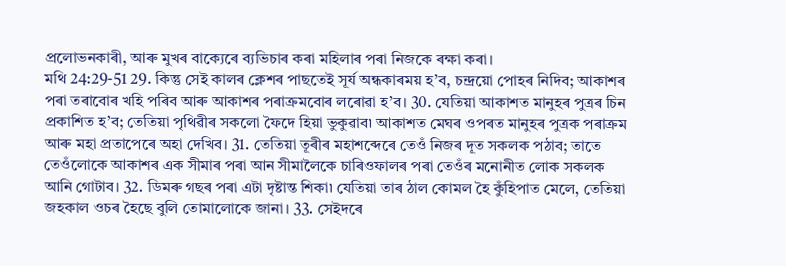প্রলোভনকাৰী, আৰু মুখৰ বাক্যেৰে ব্যভিচাৰ কৰা মহিলাৰ পৰা নিজকে ৰক্ষা কৰা।
মথি 24:29-51 29. কিন্তু সেই কালৰ ক্লেশৰ পাছতেই সূৰ্য অন্ধকাৰময় হ’ব, চন্দ্ৰয়ো পোহৰ নিদিব; আকাশৰ পৰা তৰাবোৰ খহি পৰিব আৰু আকাশৰ পৰাক্ৰমবোৰ লৰোৱা হ’ব। 30. যেতিয়া আকাশত মানুহৰ পুত্ৰৰ চিন প্ৰকাশিত হ’ব; তেতিয়া পৃথিৱীৰ সকলো ফৈদে হিয়া ভুকুৱাব৷ আকাশত মেঘৰ ওপৰত মানুহৰ পুত্ৰক পৰাক্ৰম আৰু মহা প্ৰতাপেৰে অহা দেখিব। 31. তেতিয়া তূৰীৰ মহাশব্দেৰে তেওঁ নিজৰ দূত সকলক পঠাব; তাতে তেওঁলোকে আকাশৰ এক সীমাৰ পৰা আন সীমালৈকে চাৰিওফালৰ পৰা তেওঁৰ মনোনীত লোক সকলক আনি গোটাব। 32. ডিমৰু গছৰ পৰা এটা দৃষ্টান্ত শিকা৷ যেতিয়া তাৰ ঠাল কোমল হৈ কুঁহিপাত মেলে, তেতিয়া জহকাল ওচৰ হৈছে বুলি তোমালোকে জানা। 33. সেইদৰে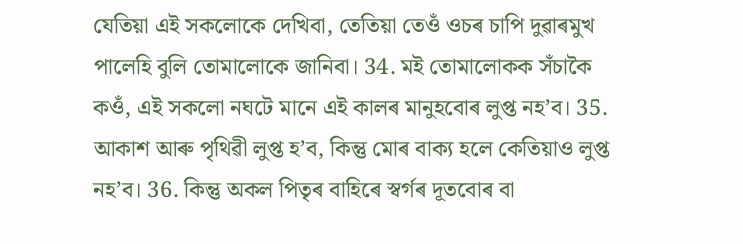যেতিয়া এই সকলোকে দেখিবা, তেতিয়া তেওঁ ওচৰ চাপি দুৱাৰমুখ পালেহি বুলি তোমালোকে জানিবা। 34. মই তোমালোকক সঁচাকৈ কওঁ, এই সকলো নঘটে মানে এই কালৰ মানুহবোৰ লুপ্ত নহ’ব। 35. আকাশ আৰু পৃথিৱী লুপ্ত হ’ব, কিন্তু মোৰ বাক্য হলে কেতিয়াও লুপ্ত নহ’ব। 36. কিন্তু অকল পিতৃৰ বাহিৰে স্বৰ্গৰ দূতবোৰ বা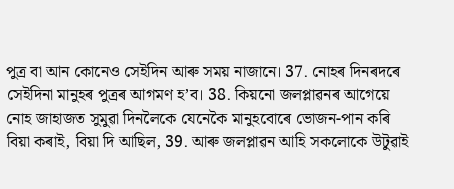পুত্ৰ বা আন কোনেও সেইদিন আৰু সময় নাজানে। 37. নোহৰ দিনৰদৰে সেইদিনা মানুহৰ পুত্ৰৰ আগমণ হ’ব। 38. কিয়নো জলপ্লাৱনৰ আগেয়ে নোহ জাহাজত সুমুৱা দিনলৈকে যেনেকৈ মানুহবোৰে ভোজন-পান কৰি বিয়া কৰাই, বিয়া দি আছিল, 39. আৰু জলপ্লাৱন আহি সকলোকে উটুৱাই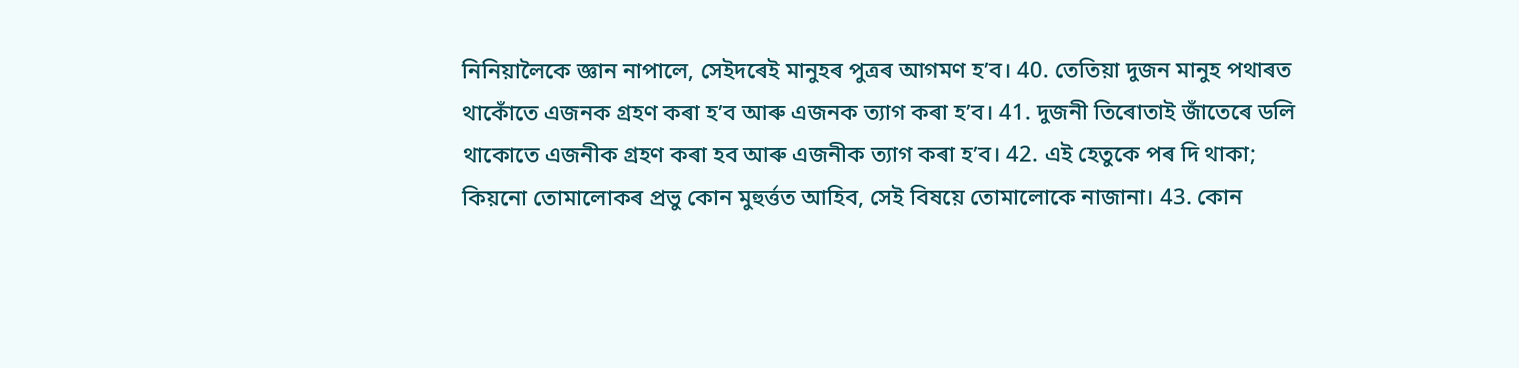নিনিয়ালৈকে জ্ঞান নাপালে, সেইদৰেই মানুহৰ পুত্ৰৰ আগমণ হ’ব। 40. তেতিয়া দুজন মানুহ পথাৰত থাকোঁতে এজনক গ্ৰহণ কৰা হ’ব আৰু এজনক ত্যাগ কৰা হ’ব। 41. দুজনী তিৰোতাই জাঁতেৰে ডলি থাকোতে এজনীক গ্ৰহণ কৰা হব আৰু এজনীক ত্যাগ কৰা হ’ব। 42. এই হেতুকে পৰ দি থাকা; কিয়নো তোমালোকৰ প্ৰভু কোন মুহুৰ্ত্তত আহিব, সেই বিষয়ে তোমালোকে নাজানা। 43. কোন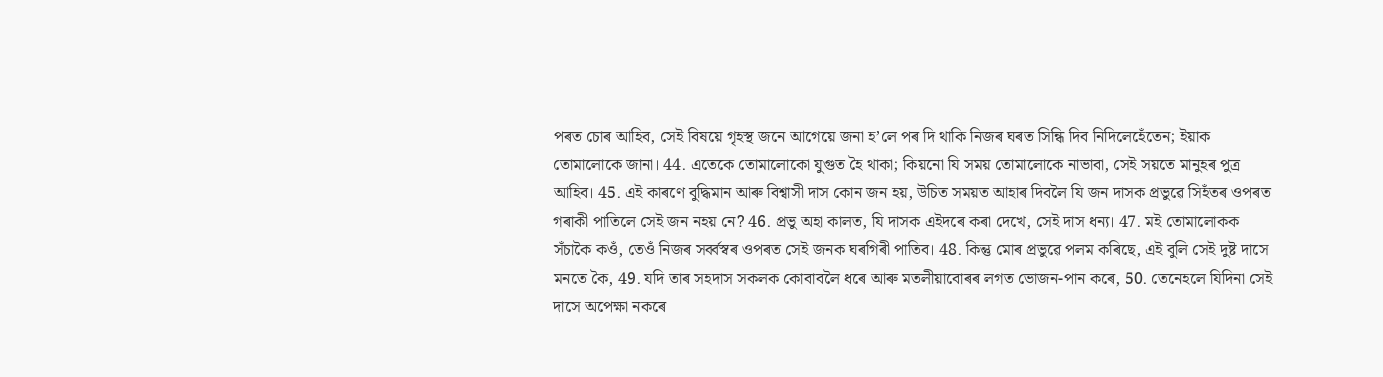পৰত চোৰ আহিব, সেই বিষয়ে গৃহস্থ জনে আগেয়ে জনা হ’লে পৰ দি থাকি নিজৰ ঘৰত সিন্ধি দিব নিদিলেহেঁতেন; ইয়াক তোমালোকে জানা। 44. এতেকে তোমালোকো যুগুত হৈ থাকা; কিয়নো যি সময় তোমালোকে নাভাবা, সেই সয়তে মানুহৰ পুত্ৰ আহিব। 45. এই কাৰণে বুদ্ধিমান আৰু বিশ্বাসী দাস কোন জন হয়, উচিত সময়ত আহাৰ দিবলৈ যি জন দাসক প্ৰভুৱে সিহঁতৰ ওপৰত গৰাকী পাতিলে সেই জন নহয় নে? 46. প্ৰভু অহা কালত, যি দাসক এইদৰে কৰা দেখে, সেই দাস ধন্য। 47. মই তোমালোকক সঁচাকৈ কওঁ, তেওঁ নিজৰ সৰ্ব্বস্বৰ ওপৰত সেই জনক ঘৰগিৰী পাতিব। 48. কিন্তু মোৰ প্ৰভুৱে পলম কৰিছে, এই বুলি সেই দুষ্ট দাসে মনতে কৈ, 49. যদি তাৰ সহদাস সকলক কোবাবলৈ ধৰে আৰু মতলীয়াবোৰৰ লগত ভোজন-পান কৰে, 50. তেনেহলে যিদিনা সেই দাসে অপেক্ষা নকৰে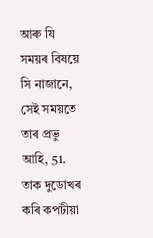আৰু যি সময়ৰ বিষয়ে সি নাজানে, সেই সময়তে তাৰ প্ৰভু আহি, 51. তাক দুডোখৰ কৰি কপটীয়া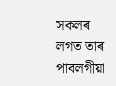সকলৰ লগত তাৰ পাবলগীয়া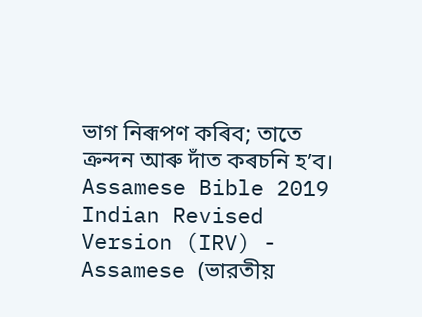ভাগ নিৰূপণ কৰিব; তাতে ক্ৰন্দন আৰু দাঁত কৰচনি হ’ব।
Assamese Bible 2019
Indian Revised Version (IRV) - Assamese (ভারতীয়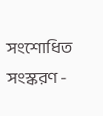সংশোধিত সংস্করণ -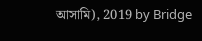আসামি), 2019 by Bridge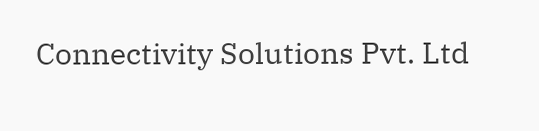Connectivity Solutions Pvt. Ltd